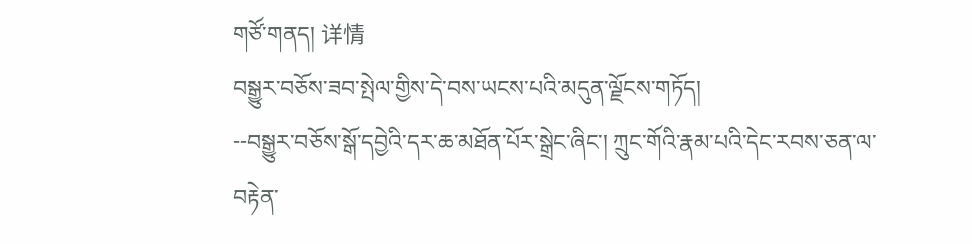གཙོ་གནད། 详情
བསྒྱུར་བཅོས་ཟབ་སྤེལ་གྱིས་དེ་བས་ཡངས་པའི་མདུན་ལྗོངས་གཏོད།
--བསྒྱུར་བཅོས་སྒོ་དབྱེའི་དར་ཆ་མཐོན་པོར་སྒྲེང་ཞིང་། ཀྲུང་གོའི་རྣམ་པའི་དེང་རབས་ཅན་ལ་བརྟེན་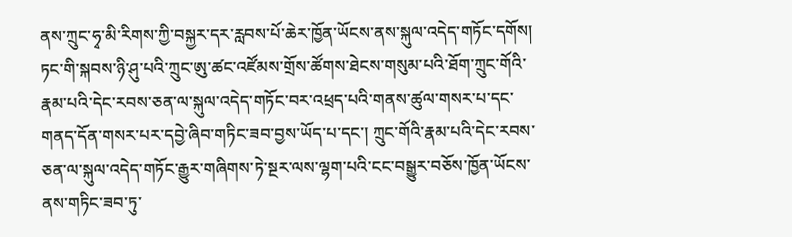ནས་ཀྲུང་ཧྭ་མི་རིགས་ཀྱི་བསྐྱར་དར་རླབས་པོ་ཆེར་ཁྱོན་ཡོངས་ནས་སྐུལ་འདེད་གཏོང་དགོས།
ཏང་གི་སྐབས་ཉི་ཤུ་པའི་ཀྲུང་ཨུ་ཚང་འཛོམས་གྲོས་ཚོགས་ཐེངས་གསུམ་པའི་ཐོག་ཀྲུང་གོའི་རྣམ་པའི་དེང་རབས་ཅན་ལ་སྐུལ་འདེད་གཏོང་བར་འཕྲད་པའི་གནས་ཚུལ་གསར་པ་དང་གནད་དོན་གསར་པར་དབྱེ་ཞིབ་གཏིང་ཟབ་བྱས་ཡོད་པ་དང་། ཀྲུང་གོའི་རྣམ་པའི་དེང་རབས་ཅན་ལ་སྐུལ་འདེད་གཏོང་རྒྱུར་གཞིགས་ཏེ་སྔར་ལས་ལྷག་པའི་ངང་བསྒྱུར་བཅོས་ཁྱོན་ཡོངས་ནས་གཏིང་ཟབ་ཏུ་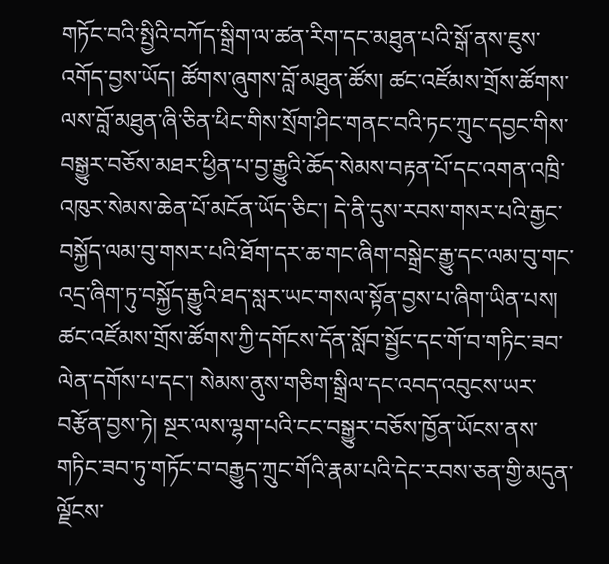གཏོང་བའི་སྤྱིའི་བཀོད་སྒྲིག་ལ་ཚན་རིག་དང་མཐུན་པའི་སྒོ་ནས་ཇུས་འགོད་བྱས་ཡོད། ཚོགས་ཞུགས་བློ་མཐུན་ཚོས། ཚང་འཛོམས་གྲོས་ཚོགས་ལས་བློ་མཐུན་ཞི་ཅིན་ཕིང་གིས་སྲོག་ཤིང་གནང་བའི་ཏང་ཀྲུང་དབྱང་གིས་བསྒྱུར་བཅོས་མཐར་ཕྱིན་པ་བྱ་རྒྱུའི་ཆོད་སེམས་བརྟན་པོ་དང་འགན་འཁྲི་འཁུར་སེམས་ཆེན་པོ་མངོན་ཡོད་ཅིང་། དེ་ནི་དུས་རབས་གསར་པའི་རྒྱང་བསྐྱོད་ལམ་བུ་གསར་པའི་ཐོག་དར་ཆ་གང་ཞིག་བསྒྲེང་རྒྱུ་དང་ལམ་བུ་གང་འདྲ་ཞིག་ཏུ་བསྐྱོད་རྒྱུའི་ཐད་སླར་ཡང་གསལ་སྟོན་བྱས་པ་ཞིག་ཡིན་པས། ཚང་འཛོམས་གྲོས་ཚོགས་ཀྱི་དགོངས་དོན་སློབ་སྦྱོང་དང་གོ་བ་གཏིང་ཟབ་ལེན་དགོས་པ་དང་། སེམས་ནུས་གཅིག་སྒྲིལ་དང་འབད་འབུངས་ཡར་བརྩོན་བྱས་ཏེ། སྔར་ལས་ལྷག་པའི་ངང་བསྒྱུར་བཅོས་ཁྱོན་ཡོངས་ནས་གཏིང་ཟབ་ཏུ་གཏོང་བ་བརྒྱུད་ཀྲུང་གོའི་རྣམ་པའི་དེང་རབས་ཅན་གྱི་མདུན་ལྗོངས་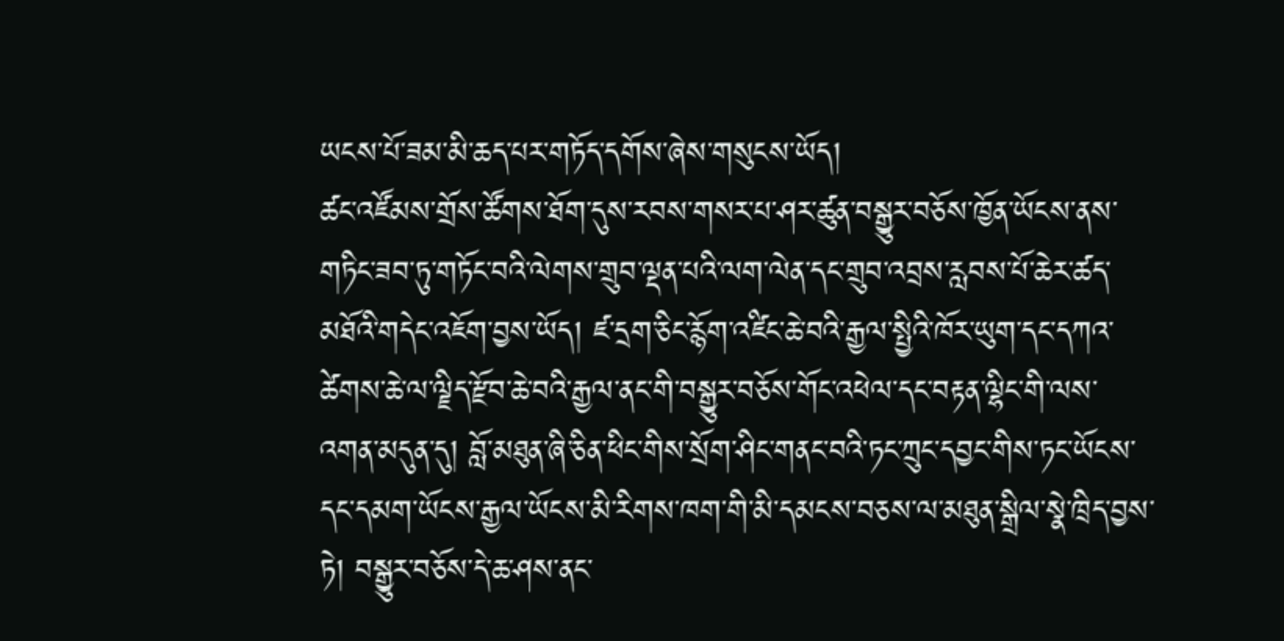ཡངས་པོ་ཟམ་མི་ཆད་པར་གཏོད་དགོས་ཞེས་གསུངས་ཡོད།
ཚང་འཛོམས་གྲོས་ཚོགས་ཐོག་དུས་རབས་གསར་པ་ཤར་ཚུན་བསྒྱུར་བཅོས་ཁྱོན་ཡོངས་ནས་གཏིང་ཟབ་ཏུ་གཏོང་བའི་ལེགས་གྲུབ་ལྡན་པའི་ལག་ལེན་དང་གྲུབ་འབྲས་རླབས་པོ་ཆེར་ཚད་མཐོའི་གདེང་འཇོག་བྱས་ཡོད། ཛ་དྲག་ཅིང་རྙོག་འཛིང་ཆེ་བའི་རྒྱལ་སྤྱིའི་ཁོར་ཡུག་དང་དཀའ་ཚེགས་ཆེ་ལ་ལྗིད་རྫོབ་ཆེ་བའི་རྒྱལ་ནང་གི་བསྒྱུར་བཅོས་གོང་འཕེལ་དང་བརྟན་ལྷིང་གི་ལས་འགན་མདུན་དུ། བློ་མཐུན་ཞི་ཅིན་ཕིང་གིས་སྲོག་ཤིང་གནང་བའི་ཏང་ཀྲུང་དབྱང་གིས་ཏང་ཡོངས་དང་དམག་ཡོངས་རྒྱལ་ཡོངས་མི་རིགས་ཁག་གི་མི་དམངས་བཅས་ལ་མཐུན་སྒྲིལ་སྣེ་ཁྲིད་བྱས་ཏེ། བསྒྱུར་བཅོས་དེ་ཆ་ཤས་ནང་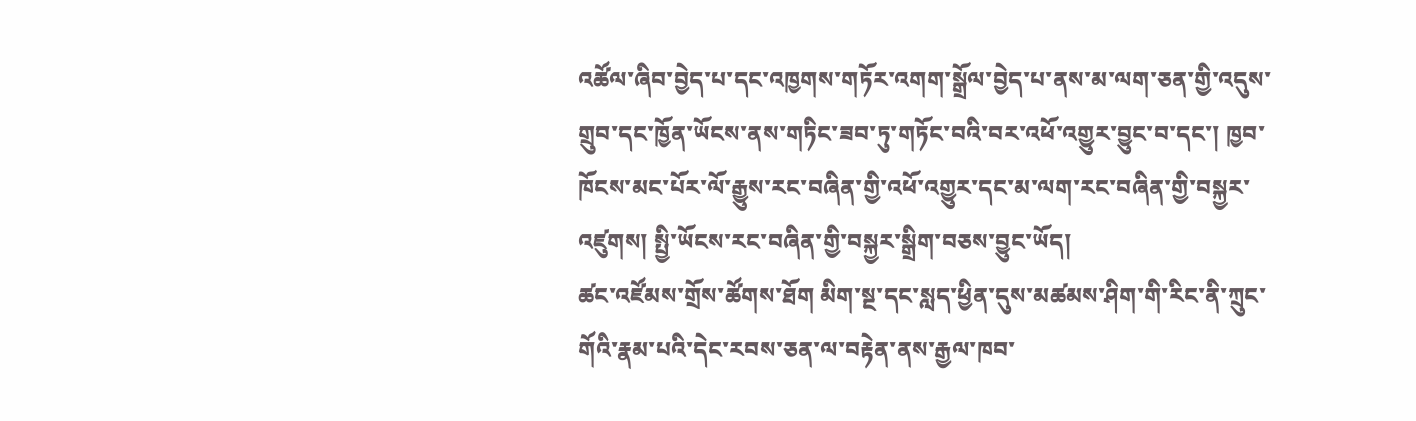འཚོལ་ཞིབ་བྱེད་པ་དང་འཁྱགས་གཏོར་འགག་སྒྲོལ་བྱེད་པ་ནས་མ་ལག་ཅན་གྱི་འདུས་གྲུབ་དང་ཁྱོན་ཡོངས་ནས་གཏིང་ཟབ་ཏུ་གཏོང་བའི་བར་འཕོ་འགྱུར་བྱུང་བ་དང་། ཁྱབ་ཁོངས་མང་པོར་ལོ་རྒྱུས་རང་བཞིན་གྱི་འཕོ་འགྱུར་དང་མ་ལག་རང་བཞིན་གྱི་བསྐྱར་འཛུགས། སྤྱི་ཡོངས་རང་བཞིན་གྱི་བསྐྱར་སྒྲིག་བཅས་བྱུང་ཡོད།
ཚང་འཛོམས་གྲོས་ཚོགས་ཐོག མིག་སྔ་དང་སླད་ཕྱིན་དུས་མཚམས་ཤིག་གི་རིང་ནི་ཀྲུང་གོའི་རྣམ་པའི་དེང་རབས་ཅན་ལ་བརྟེན་ནས་རྒྱལ་ཁབ་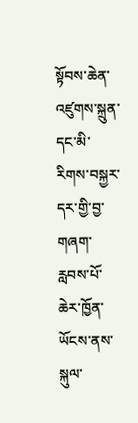སྟོབས་ཆེན་འཛུགས་སྐྲུན་དང་མི་རིགས་བསྐྱར་དར་གྱི་བྱ་གཞག་རླབས་པོ་ཆེར་ཁྱོན་ཡོངས་ནས་སྐུལ་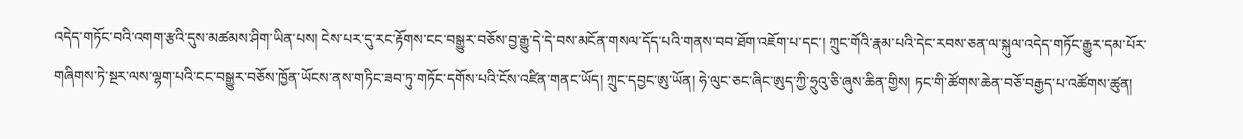འདེད་གཏོང་བའི་འགག་རྩའི་དུས་མཚམས་ཤིག་ཡིན་པས། ངེས་པར་དུ་རང་རྟོགས་ངང་བསྒྱུར་བཅོས་བྱ་རྒྱུ་དེ་དེ་བས་མངོན་གསལ་དོད་པའི་གནས་བབ་ཐོག་འཇོག་པ་དང་། ཀྲུང་གོའི་རྣམ་པའི་དེང་རབས་ཅན་ལ་སྐུལ་འདེད་གཏོང་རྒྱུར་དམ་པོར་གཞིགས་ཏེ་སྔར་ལས་ལྷག་པའི་ངང་བསྒྱུར་བཅོས་ཁྱོན་ཡོངས་ནས་གཏིང་ཟབ་ཏུ་གཏོང་དགོས་པའི་ངོས་འཛིན་གནང་ཡོད། ཀྲུང་དབྱང་ཨུ་ཡོན། ཧེ་ལུང་ཅང་ཞིང་ཨུད་ཀྱི་ཧྲུའུ་ཅི་ཞུས་ཆིན་གྱིས། ཏང་གི་ཚོགས་ཆེན་བཅོ་བརྒྱད་པ་འཚོགས་ཚུན།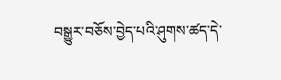བསྒྱུར་བཅོས་བྱེད་པའི་ཤུགས་ཚད་དེ་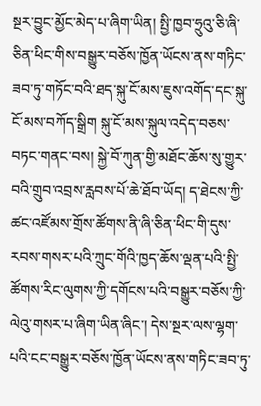སྔར་བྱུང་མྱོང་མེད་པ་ཞིག་ཡིན། སྤྱི་ཁྱབ་ཧྲུའུ་ཅི་ཞི་ཅིན་ཕིང་གིས་བསྒྱུར་བཅོས་ཁྱོན་ཡོངས་ནས་གཏིང་ཟབ་ཏུ་གཏོང་བའི་ཐད་སྐུ་ངོ་མས་ཇུས་འགོད་དང་སྐུ་ངོ་མས་བཀོད་སྒྲིག སྐུ་ངོ་མས་སྐུལ་འདེད་བཅས་བཏང་གནང་བས། སྐྱེ་བོ་ཀུན་གྱི་མཐོང་ཆོས་སུ་གྱུར་བའི་གྲུབ་འབྲས་རླབས་པོ་ཆེ་ཐོབ་ཡོད། ད་ཐེངས་ཀྱི་ཚང་འཛོམས་གྲོས་ཚོགས་ནི་ཞི་ཅིན་ཕིང་གི་དུས་རབས་གསར་པའི་ཀྲུང་གོའི་ཁྱད་ཆོས་ལྡན་པའི་སྤྱི་ཚོགས་རིང་ལུགས་ཀྱི་དགོངས་པའི་བསྒྱུར་བཅོས་ཀྱི་ལེའུ་གསར་པ་ཞིག་ཡིན་ཞིང་། དེས་སྔར་ལས་ལྷག་པའི་ངང་བསྒྱུར་བཅོས་ཁྱོན་ཡོངས་ནས་གཏིང་ཟབ་ཏུ་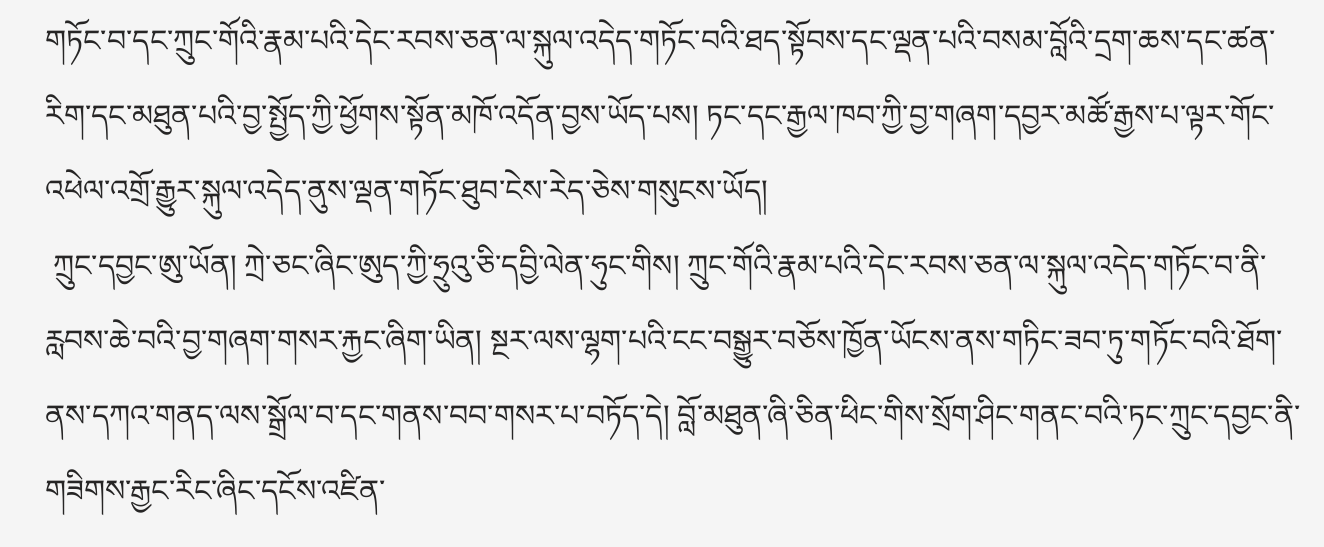གཏོང་བ་དང་ཀྲུང་གོའི་རྣམ་པའི་དེང་རབས་ཅན་ལ་སྐུལ་འདེད་གཏོང་བའི་ཐད་སྟོབས་དང་ལྡན་པའི་བསམ་བློའི་དྲག་ཆས་དང་ཚན་རིག་དང་མཐུན་པའི་བྱ་སྤྱོད་ཀྱི་ཕྱོགས་སྟོན་མཁོ་འདོན་བྱས་ཡོད་པས། ཏང་དང་རྒྱལ་ཁབ་ཀྱི་བྱ་གཞག་དབྱར་མཚོ་རྒྱས་པ་ལྟར་གོང་འཕེལ་འགྲོ་རྒྱུར་སྐུལ་འདེད་ནུས་ལྡན་གཏོང་ཐུབ་ངེས་རེད་ཅེས་གསུངས་ཡོད།
 ཀྲུང་དབྱང་ཨུ་ཡོན། ཀྲེ་ཅང་ཞིང་ཨུད་ཀྱི་ཧྲུའུ་ཅི་དབྱི་ལེན་ཧུང་གིས། ཀྲུང་གོའི་རྣམ་པའི་དེང་རབས་ཅན་ལ་སྐུལ་འདེད་གཏོང་བ་ནི་རླབས་ཆེ་བའི་བྱ་གཞག་གསར་རྐྱང་ཞིག་ཡིན། སྔར་ལས་ལྷག་པའི་ངང་བསྒྱུར་བཅོས་ཁྱོན་ཡོངས་ནས་གཏིང་ཟབ་ཏུ་གཏོང་བའི་ཐོག་ནས་དཀའ་གནད་ལས་སྒྲོལ་བ་དང་གནས་བབ་གསར་པ་བཏོད་དེ། བློ་མཐུན་ཞི་ཅིན་ཕིང་གིས་སྲོག་ཤིང་གནང་བའི་ཏང་ཀྲུང་དབྱང་ནི་གཟིགས་རྒྱང་རིང་ཞིང་དངོས་འཛིན་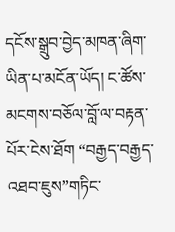དངོས་སྒྲུབ་བྱེད་མཁན་ཞིག་ཡིན་པ་མངོན་ཡོད། ང་ཚོས་མངགས་བཅོལ་བློ་ལ་བརྟན་པོར་ངེས་ཐོག “བརྒྱད་བརྒྱད་འཐབ་ཇུས”གཏིང་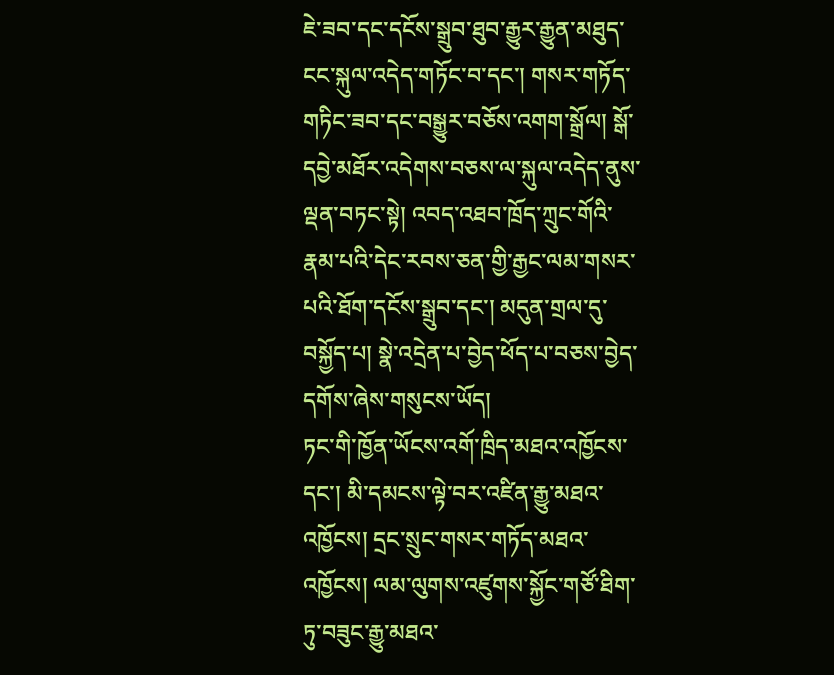ཇེ་ཟབ་དང་དངོས་སྒྲུབ་ཐུབ་རྒྱུར་རྒྱུན་མཐུད་ངང་སྐུལ་འདེད་གཏོང་བ་དང་། གསར་གཏོད་གཏིང་ཟབ་དང་བསྒྱུར་བཅོས་འགག་སྒྲོལ། སྒོ་དབྱེ་མཐོར་འདེགས་བཅས་ལ་སྐུལ་འདེད་ནུས་ལྡན་བཏང་སྟེ། འབད་འཐབ་ཁྲོད་ཀྲུང་གོའི་རྣམ་པའི་དེང་རབས་ཅན་གྱི་རྒྱང་ལམ་གསར་པའི་ཐོག་དངོས་སྒྲུབ་དང་། མདུན་གྲལ་དུ་བསྐྱོད་པ། སྣེ་འདྲེན་པ་བྱེད་ཕོད་པ་བཅས་བྱེད་དགོས་ཞེས་གསུངས་ཡོད།
ཏང་གི་ཁྱོན་ཡོངས་འགོ་ཁྲིད་མཐའ་འཁྱོངས་དང་། མི་དམངས་ལྟེ་བར་འཛིན་རྒྱུ་མཐའ་འཁྱོངས། དྲང་སྲུང་གསར་གཏོད་མཐའ་འཁྱོངས། ལམ་ལུགས་འཛུགས་སྐྱོང་གཙོ་ཐིག་ཏུ་བཟུང་རྒྱུ་མཐའ་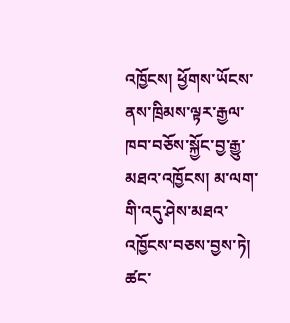འཁྱོངས། ཕྱོགས་ཡོངས་ནས་ཁྲིམས་ལྟར་རྒྱལ་ཁབ་བཅོས་སྐྱོང་བྱ་རྒྱུ་མཐའ་འཁྱོངས། མ་ལག་གི་འདུ་ཤེས་མཐའ་འཁྱོངས་བཅས་བྱས་ཏེ། ཚང་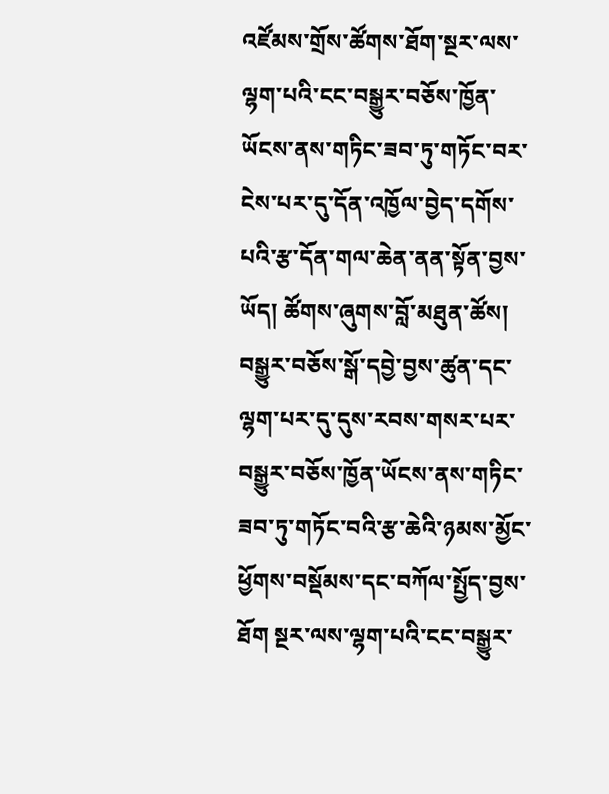འཛོམས་གྲོས་ཚོགས་ཐོག་སྔར་ལས་ལྷག་པའི་ངང་བསྒྱུར་བཅོས་ཁྱོན་ཡོངས་ནས་གཏིང་ཟབ་ཏུ་གཏོང་བར་ངེས་པར་དུ་དོན་འཁྱོལ་བྱེད་དགོས་པའི་རྩ་དོན་གལ་ཆེན་ནན་སྟོན་བྱས་ཡོད། ཚོགས་ཞུགས་བློ་མཐུན་ཚོས། བསྒྱུར་བཅོས་སྒོ་དབྱེ་བྱས་ཚུན་དང་ལྷག་པར་དུ་དུས་རབས་གསར་པར་བསྒྱུར་བཅོས་ཁྱོན་ཡོངས་ནས་གཏིང་ཟབ་ཏུ་གཏོང་བའི་རྩ་ཆེའི་ཉམས་མྱོང་ཕྱོགས་བསྡོམས་དང་བཀོལ་སྤྱོད་བྱས་ཐོག སྔར་ལས་ལྷག་པའི་ངང་བསྒྱུར་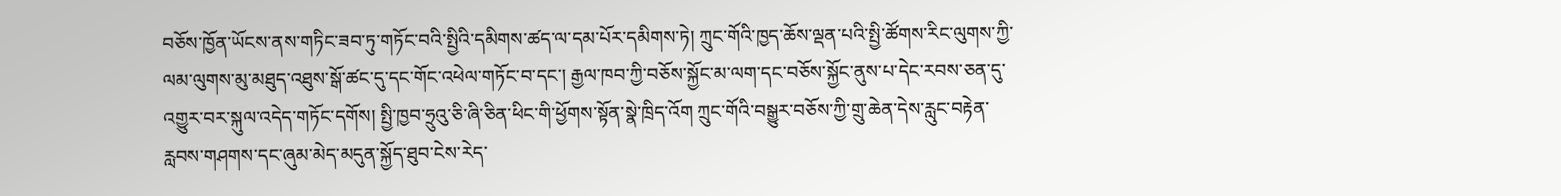བཅོས་ཁྱོན་ཡོངས་ནས་གཏིང་ཟབ་ཏུ་གཏོང་བའི་སྤྱིའི་དམིགས་ཚད་ལ་དམ་པོར་དམིགས་ཏེ། ཀྲུང་གོའི་ཁྱད་ཆོས་ལྡན་པའི་སྤྱི་ཚོགས་རིང་ལུགས་ཀྱི་ལམ་ལུགས་མུ་མཐུད་འཐུས་སྒོ་ཚང་དུ་དང་གོང་འཕེལ་གཏོང་བ་དང་། རྒྱལ་ཁབ་ཀྱི་བཅོས་སྐྱོང་མ་ལག་དང་བཅོས་སྐྱོང་ནུས་པ་དེང་རབས་ཅན་དུ་འགྱུར་བར་སྐུལ་འདེད་གཏོང་དགོས། སྤྱི་ཁྱབ་ཧྲུའུ་ཅི་ཞི་ཅིན་ཕིང་གི་ཕྱོགས་སྟོན་སྣེ་ཁྲིད་འོག ཀྲུང་གོའི་བསྒྱུར་བཅོས་ཀྱི་གྲུ་ཆེན་དེས་རླུང་བརྟེན་རླབས་གཤགས་དང་ཞུམ་མེད་མདུན་སྐྱོད་ཐུབ་ངེས་རེད་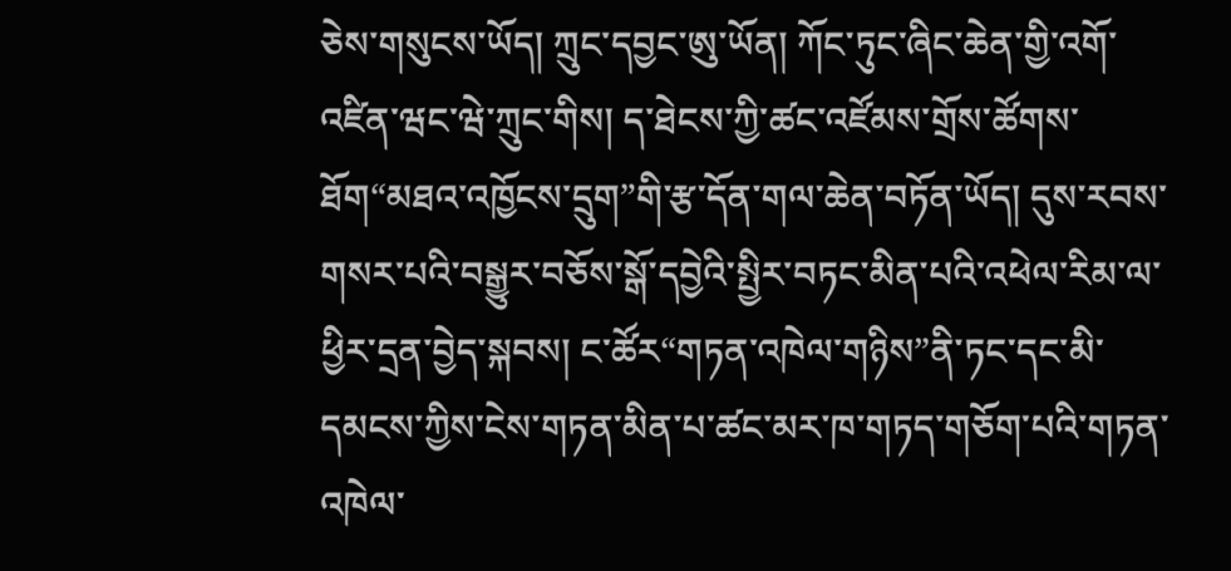ཅེས་གསུངས་ཡོད། ཀྲུང་དབྱང་ཨུ་ཡོན། ཀོང་ཏུང་ཞིང་ཆེན་གྱི་འགོ་འཛིན་ཝང་ཝེ་ཀྲུང་གིས། ད་ཐེངས་ཀྱི་ཚང་འཛོམས་གྲོས་ཚོགས་ཐོག“མཐའ་འཁྱོངས་དྲུག”གི་རྩ་དོན་གལ་ཆེན་བཏོན་ཡོད། དུས་རབས་གསར་པའི་བསྒྱུར་བཅོས་སྒོ་དབྱེའི་སྤྱིར་བཏང་མིན་པའི་འཕེལ་རིམ་ལ་ཕྱིར་དྲན་བྱེད་སྐབས། ང་ཚོར“གཏན་འཁེལ་གཉིས”ནི་ཏང་དང་མི་དམངས་ཀྱིས་ངེས་གཏན་མིན་པ་ཚང་མར་ཁ་གཏད་གཅོག་པའི་གཏན་འཁེལ་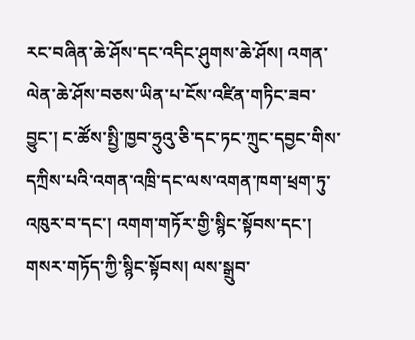རང་བཞིན་ཆེ་ཤོས་དང་འདིང་ཤུགས་ཆེ་ཤོས། འགན་ལེན་ཆེ་ཤོས་བཅས་ཡིན་པ་ངོས་འཛིན་གཏིང་ཟབ་བྱུང་། ང་ཚོས་སྤྱི་ཁྱབ་ཧྲུའུ་ཅི་དང་ཏང་ཀྲུང་དབྱང་གིས་དཀྲིས་པའི་འགན་འཁྲི་དང་ལས་འགན་ཁག་ཕྲག་ཏུ་འཁུར་བ་དང་། འགག་གཏོར་གྱི་སྙིང་སྟོབས་དང་། གསར་གཏོད་ཀྱི་སྙིང་སྟོབས། ལས་སྒྲུབ་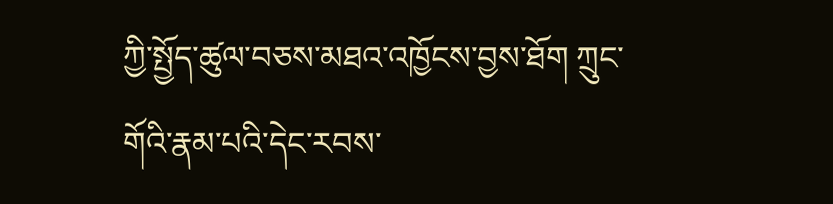ཀྱི་སྤྱོད་ཚུལ་བཅས་མཐའ་འཁྱོངས་བྱས་ཐོག ཀྲུང་གོའི་རྣམ་པའི་དེང་རབས་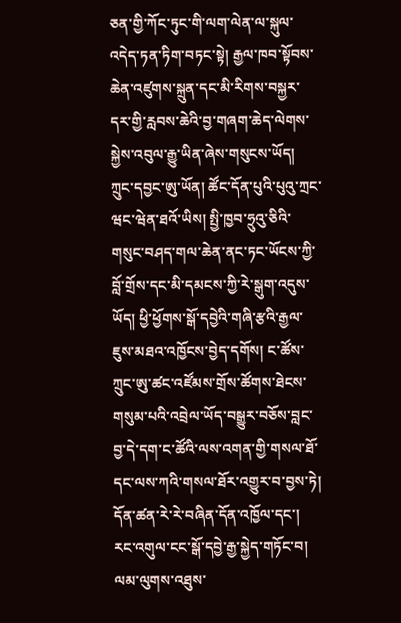ཅན་གྱི་ཀོང་ཏུང་གི་ལག་ལེན་ལ་སྐུལ་འདེད་ཏན་ཏིག་བཏང་སྟེ། རྒྱལ་ཁབ་སྟོབས་ཆེན་འཛུགས་སྐྲུན་དང་མི་རིགས་བསྐྱར་དར་གྱི་རླབས་ཆེའི་བྱ་གཞག་ཆེད་ལེགས་སྐྱེས་འབུལ་རྒྱུ་ཡིན་ཞེས་གསུངས་ཡོད།
ཀྲུང་དབྱང་ཨུ་ཡོན། ཚོང་དོན་པུའི་པུའུ་ཀྲང་ཝང་ཝེན་ཐའོ་ཡིས། སྤྱི་ཁྱབ་ཧྲུའུ་ཅིའི་གསུང་བཤད་གལ་ཆེན་ནང་ཏང་ཡོངས་ཀྱི་བློ་གྲོས་དང་མི་དམངས་ཀྱི་རེ་སྒུག་འདུས་ཡོད། ཕྱི་ཕྱོགས་སྒོ་དབྱེའི་གཞི་རྩའི་རྒྱལ་ཇུས་མཐའ་འཁྱོངས་བྱེད་དགོས། ང་ཚོས་ཀྲུང་ཨུ་ཚང་འཛོམས་གྲོས་ཚོགས་ཐེངས་གསུམ་པའི་འབྲེལ་ཡོད་བསྒྱུར་བཅོས་བླང་བྱ་དེ་དག་ང་ཚོའི་ལས་འགན་གྱི་གསལ་ཐོ་དང་ལས་ཀའི་གསལ་ཐོར་འགྱུར་བ་བྱས་ཏེ། དོན་ཚན་རེ་རེ་བཞིན་དོན་འཁྱོལ་དང་། རང་འགུལ་ངང་སྒོ་དབྱེ་རྒྱ་སྐྱེད་གཏོང་བ། ལམ་ལུགས་འཐུས་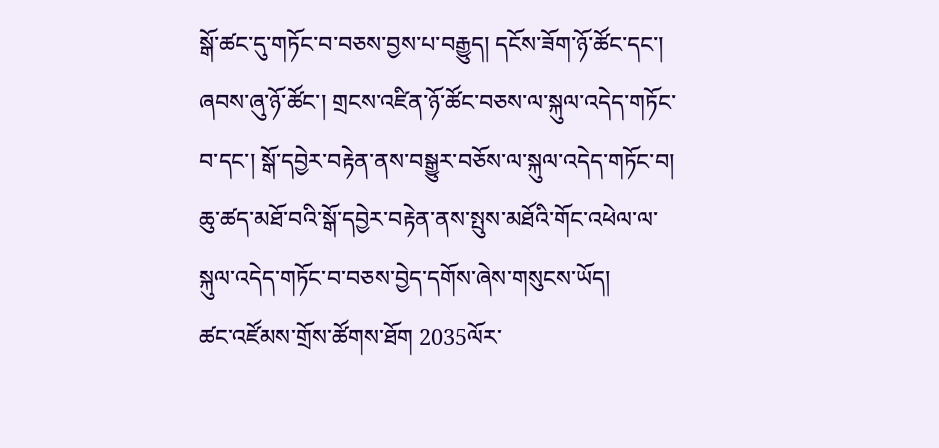སྒོ་ཚང་དུ་གཏོང་བ་བཅས་བྱས་པ་བརྒྱུད། དངོས་ཟོག་ཉོ་ཚོང་དང་། ཞབས་ཞུ་ཉོ་ཚོང་། གྲངས་འཛིན་ཉོ་ཚོང་བཅས་ལ་སྐུལ་འདེད་གཏོང་བ་དང་། སྒོ་དབྱེར་བརྟེན་ནས་བསྒྱུར་བཅོས་ལ་སྐུལ་འདེད་གཏོང་བ། ཆུ་ཚད་མཐོ་བའི་སྒོ་དབྱེར་བརྟེན་ནས་སྤུས་མཐོའི་གོང་འཕེལ་ལ་སྐུལ་འདེད་གཏོང་བ་བཅས་བྱེད་དགོས་ཞེས་གསུངས་ཡོད།
ཚང་འཛོམས་གྲོས་ཚོགས་ཐོག 2035ལོར་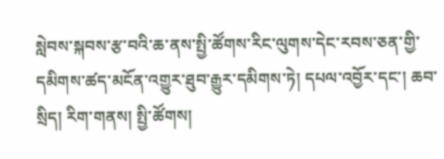སླེབས་སྐབས་རྩ་བའི་ཆ་ནས་སྤྱི་ཚོགས་རིང་ལུགས་དེང་རབས་ཅན་གྱི་དམིགས་ཚད་མངོན་འགྱུར་ཐུབ་རྒྱུར་དམིགས་ཏེ། དཔལ་འབྱོར་དང་། ཆབ་སྲིད། རིག་གནས། སྤྱི་ཚོགས།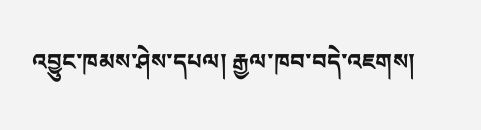འབྱུང་ཁམས་ཤེས་དཔལ། རྒྱལ་ཁབ་བདེ་འཇགས།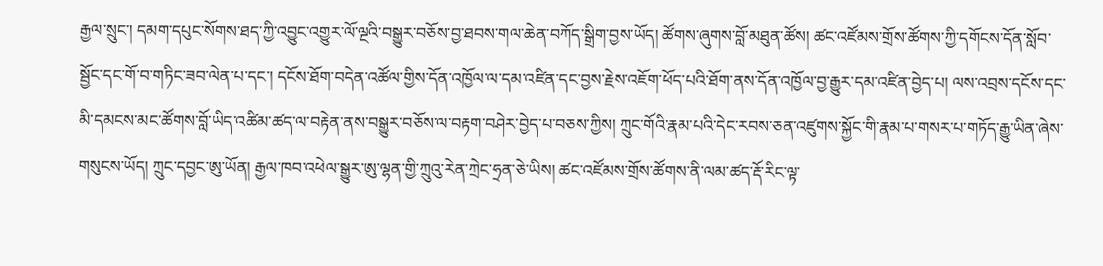རྒྱལ་སྲུང་། དམག་དཔུང་སོགས་ཐད་ཀྱི་འབྱུང་འགྱུར་ལོ་ལྔའི་བསྒྱུར་བཅོས་བྱ་ཐབས་གལ་ཆེན་བཀོད་སྒྲིག་བྱས་ཡོད། ཚོགས་ཞུགས་བློ་མཐུན་ཚོས། ཚང་འཛོམས་གྲོས་ཚོགས་ཀྱི་དགོངས་དོན་སློབ་སྦྱོང་དང་གོ་བ་གཏིང་ཟབ་ལེན་པ་དང་། དངོས་ཐོག་བདེན་འཚོལ་གྱིས་དོན་འཁྱོལ་ལ་དམ་འཛིན་དང་བྱས་རྗེས་འཇོག་ཕོད་པའི་ཐོག་ནས་དོན་འཁྱོལ་བྱ་རྒྱུར་དམ་འཛིན་བྱེད་པ། ལས་འབྲས་དངོས་དང་མི་དམངས་མང་ཚོགས་བློ་ཡིད་འཚིམ་ཚད་ལ་བརྟེན་ནས་བསྒྱུར་བཅོས་ལ་བརྟག་བཤེར་བྱེད་པ་བཅས་ཀྱིས། ཀྲུང་གོའི་རྣམ་པའི་དེང་རབས་ཅན་འཛུགས་སྐྱོང་གི་རྣམ་པ་གསར་པ་གཏོད་རྒྱུ་ཡིན་ཞེས་གསུངས་ཡོད། ཀྲུང་དབྱང་ཨུ་ཡོན། རྒྱལ་ཁབ་འཕེལ་སྒྱུར་ཨུ་ལྷན་གྱི་ཀྲུའུ་རེན་ཀྲེང་ཧྲན་ཅེ་ཡིས། ཚང་འཛོམས་གྲོས་ཚོགས་ནི་ལམ་ཚད་རྡོ་རིང་ལྟ་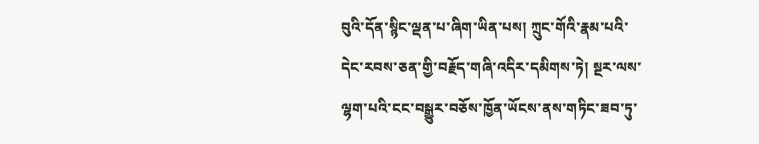བུའི་དོན་སྙིང་ལྡན་པ་ཞིག་ཡིན་པས། ཀྲུང་གོའི་རྣམ་པའི་དེང་རབས་ཅན་གྱི་བརྗོད་གཞི་འདིར་དམིགས་ཏེ། སྔར་ལས་ལྷག་པའི་ངང་བསྒྱུར་བཅོས་ཁྱོན་ཡོངས་ནས་གཏིང་ཟབ་ཏུ་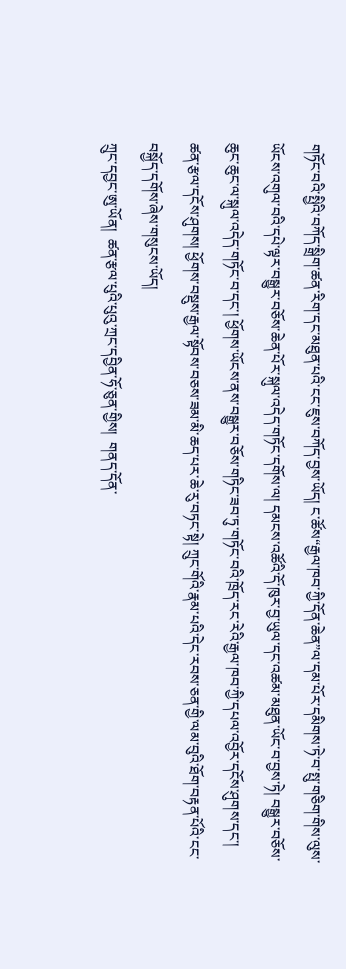གཏོང་བའི་སྤྱིའི་བཀོད་སྒྲིག་ཚན་རིག་དང་མཐུན་པའི་ངང་ཇུས་བཀོད་བྱས་ཡོད། ང་ཚོས“རྒྱལ་ཁབ་ཀྱི་དོན་ཆེན”ལ་དམ་པོར་དམིགས་ཏེ་བ་སྤུ་གཅིག་གིས་ལུས་ཡོངས་འགུལ་བའི་དཔེ་ལྟར་བསྒྱུར་བཅོས་ཆེན་པོར་སྐུལ་འདེད་གཏོང་དགོས་ལ། དམངས་འཚོའི་དོ་ཁུར་བྱ་ཡུལ་དང་འཚམ་མཐུན་ཡོང་བ་བྱས་ཏེ། བསྒྱུར་བཅོས་ཆུང་ཆུང་ལ་སྐུལ་འདེད་གཏོང་བ་དང་། ཕྱོགས་ཡོངས་ནས་བསྒྱུར་བཅོས་གཏིང་ཟབ་ཏུ་གཏོང་བའི་ཁྲོད་རང་རེའི་རྒྱལ་ཁབ་ཀྱི་དཔལ་འབྱོར་དངོས་ཤུགས་དང་། ཚན་རྩལ་དངོས་ཤུགས། ཕྱོགས་བསྡུས་རྒྱལ་སྟོབས་བཅས་ཟམ་མི་ཆད་པར་ཆེ་རུ་བཏང་སྟེ། ཀྲུང་གོའི་རྣམ་པའི་དེང་རབས་ཅན་གྱི་ལམ་བུའི་ཐོག་བརྟན་པོའི་ངང་བསྐྱོད་དགོས་ཞེས་གསུངས་ཡོད།
ཀྲུང་དབྱང་ཨུ་ཡོན།  ཚན་རྩལ་པུའི་པུའུ་ཀྲང་དབྱིན་ཧོ་ཅུན་གྱིས།  གནད་དོན་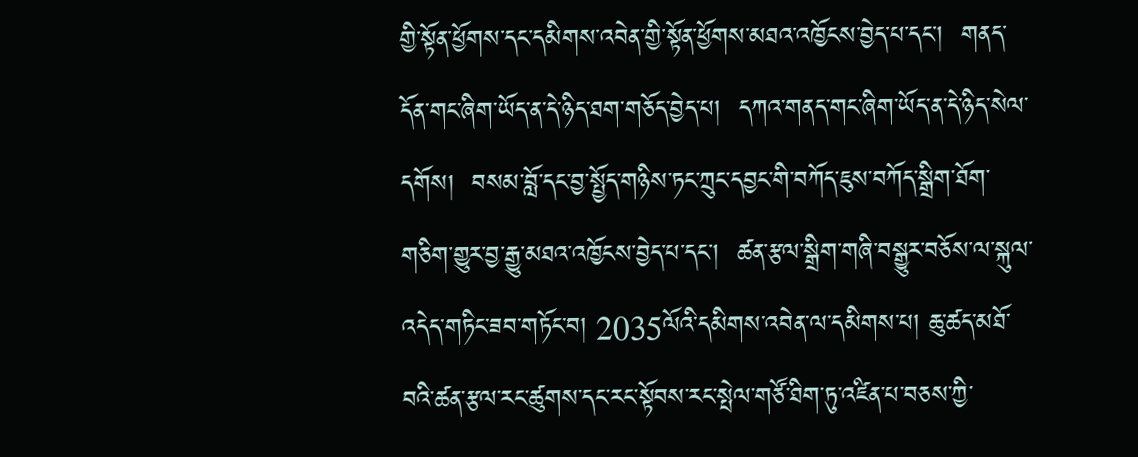གྱི་སྟོན་ཕྱོགས་དང་དམིགས་འབེན་གྱི་སྟོན་ཕྱོགས་མཐའ་འཁྱོངས་བྱེད་པ་དང་།  གནད་དོན་གང་ཞིག་ཡོད་ན་དེ་ཉིད་ཐག་གཅོད་བྱེད་པ།  དཀའ་གནད་གང་ཞིག་ཡོད་ན་དེ་ཉིད་སེལ་དགོས།  བསམ་བློ་དང་བྱ་སྤྱོད་གཉིས་ཏང་ཀྲུང་དབྱང་གི་བཀོད་ཇུས་བཀོད་སྒྲིག་ཐོག་གཅིག་གྱུར་བྱ་རྒྱུ་མཐའ་འཁྱོངས་བྱེད་པ་དང་།  ཚན་རྩལ་སྒྲིག་གཞི་བསྒྱུར་བཅོས་ལ་སྐུལ་འདེད་གཏིང་ཟབ་གཏོང་བ། 2035ལོའི་དམིགས་འབེན་ལ་དམིགས་པ། ཆུ་ཚད་མཐོ་བའི་ཚན་རྩལ་རང་ཚུགས་དང་རང་སྟོབས་རང་སྤེལ་གཙོ་ཐིག་ཏུ་འཛིན་པ་བཅས་ཀྱི་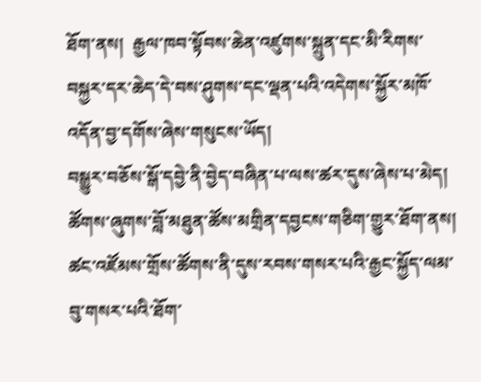ཐོག་ནས།  རྒྱལ་ཁབ་སྟོབས་ཆེན་འཛུགས་སྐྲུན་དང་མི་རིགས་བསྐྱར་དར་ཆེད་དེ་བས་ཤུགས་དང་ལྡན་པའི་འདེགས་སྐྱོར་མཁོ་འདོན་བྱ་དགོས་ཞེས་གསུངས་ཡོད།
བསྒྱུར་བཅོས་སྒོ་དབྱེ་ནི་བྱེད་བཞིན་པ་ལས་ཚར་དུས་ཞེས་པ་མེད།  ཚོགས་ཞུགས་བློ་མཐུན་ཚོས་མགྲིན་དབྱངས་གཅིག་གྱུར་ཐོག་ནས།  ཚང་འཛོམས་གྲོས་ཚོགས་ནི་དུས་རབས་གསར་པའི་རྒྱང་སྐྱོད་ལམ་བུ་གསར་པའི་ཐོག་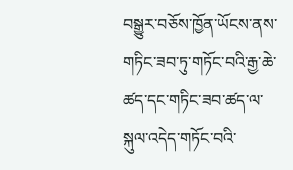བསྒྱུར་བཅོས་ཁྱོན་ཡོངས་ནས་གཏིང་ཟབ་ཏུ་གཏོང་བའི་རྒྱ་ཆེ་ཚད་དང་གཏིང་ཟབ་ཚད་ལ་སྐུལ་འདེད་གཏོང་བའི་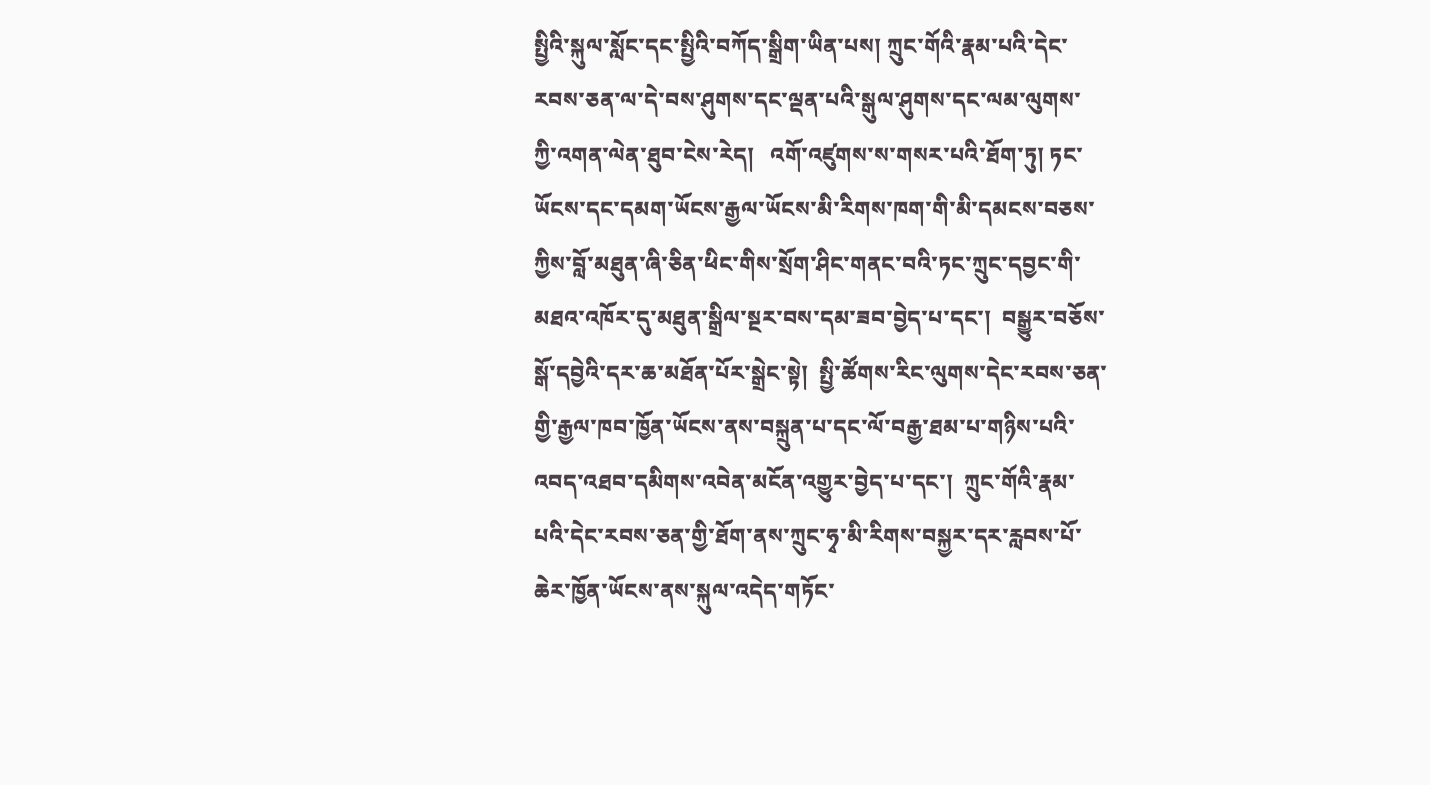སྤྱིའི་སྐུལ་སློང་དང་སྤྱིའི་བཀོད་སྒྲིག་ཡིན་པས། ཀྲུང་གོའི་རྣམ་པའི་དེང་རབས་ཅན་ལ་དེ་བས་ཤུགས་དང་ལྡན་པའི་སྒུལ་ཤུགས་དང་ལམ་ལུགས་ཀྱི་འགན་ལེན་ཐུབ་ངེས་རེད།   འགོ་འཛུགས་ས་གསར་པའི་ཐོག་ཏུ། ཏང་ཡོངས་དང་དམག་ཡོངས་རྒྱལ་ཡོངས་མི་རིགས་ཁག་གི་མི་དམངས་བཅས་ཀྱིས་བློ་མཐུན་ཞི་ཅིན་ཕིང་གིས་སྲོག་ཤིང་གནང་བའི་ཏང་ཀྲུང་དབྱང་གི་མཐའ་འཁོར་དུ་མཐུན་སྒྲིལ་སྔར་བས་དམ་ཟབ་བྱེད་པ་དང་།  བསྒྱུར་བཅོས་སྒོ་དབྱེའི་དར་ཆ་མཐོན་པོར་སྒྲེང་སྟེ།  སྤྱི་ཚོགས་རིང་ལུགས་དེང་རབས་ཅན་གྱི་རྒྱལ་ཁབ་ཁྱོན་ཡོངས་ནས་བསྐྲུན་པ་དང་ལོ་བརྒྱ་ཐམ་པ་གཉིས་པའི་འབད་འཐབ་དམིགས་འབེན་མངོན་འགྱུར་བྱེད་པ་དང་།  ཀྲུང་གོའི་རྣམ་པའི་དེང་རབས་ཅན་གྱི་ཐོག་ནས་ཀྲུང་ཧྭ་མི་རིགས་བསྐྱར་དར་རླབས་པོ་ཆེར་ཁྱོན་ཡོངས་ནས་སྐུལ་འདེད་གཏོང་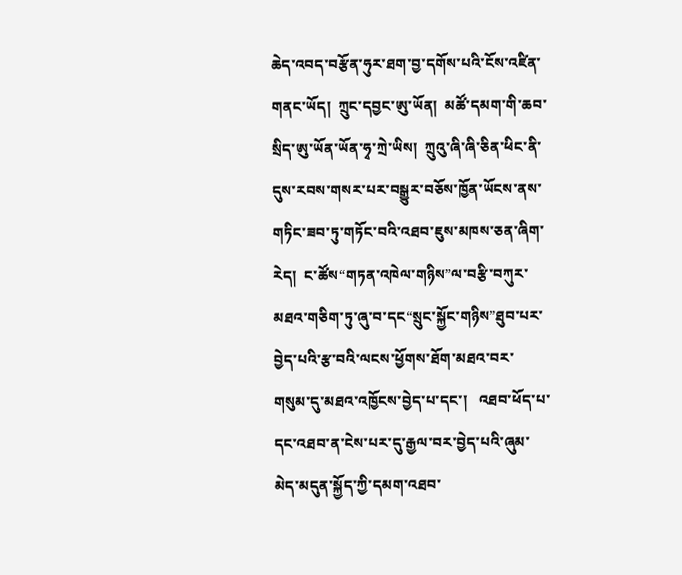ཆེད་འབད་བརྩོན་ཧུར་ཐག་བྱ་དགོས་པའི་ངོས་འཛིན་གནང་ཡོད།  ཀྲུང་དབྱང་ཨུ་ཡོན།  མཚོ་དམག་གི་ཆབ་སྲིད་ཨུ་ཡོན་ཡོན་ཧྭ་ཀྲེ་ཡིས།  ཀྲུའུ་ཞི་ཞི་ཅིན་ཕིང་ནི་དུས་རབས་གསར་པར་བསྒྱུར་བཅོས་ཁྱོན་ཡོངས་ནས་གཏིང་ཟབ་ཏུ་གཏོང་བའི་འཐབ་ཇུས་མཁས་ཅན་ཞིག་རེད།  ང་ཚོས“གཏན་འཁེལ་གཉིས”ལ་བརྩི་བཀུར་མཐའ་གཅིག་ཏུ་ཞུ་བ་དང“སྲུང་སྐྱོང་གཉིས”ཐུབ་པར་བྱེད་པའི་རྩ་བའི་ལངས་ཕྱོགས་ཐོག་མཐའ་བར་གསུམ་དུ་མཐའ་འཁྱོངས་བྱེད་པ་དང་།   འཐབ་ཕོད་པ་དང་འཐབ་ན་ངེས་པར་དུ་རྒྱལ་བར་བྱེད་པའི་ཞུམ་མེད་མདུན་སྐྱོད་ཀྱི་དམག་འཐབ་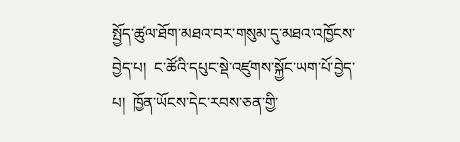སྤྱོད་ཚུལ་ཐོག་མཐའ་བར་གསུམ་དུ་མཐའ་འཁྱོངས་བྱེད་པ།  ང་ཚོའི་དཔུང་སྡེ་འཛུགས་སྐྱོང་ཡག་པོ་བྱེད་པ།  ཁྱོན་ཡོངས་དེང་རབས་ཅན་གྱི་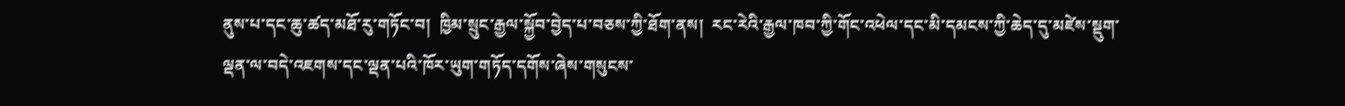ནུས་པ་དང་ཆུ་ཚད་མཐོ་རུ་གཏོང་བ།  ཁྱིམ་སྲུང་རྒྱལ་སྐྱོབ་བྱེད་པ་བཅས་ཀྱི་ཐོག་ནས།  རང་རེའི་རྒྱལ་ཁབ་ཀྱི་གོང་འཕེལ་དང་མི་དམངས་ཀྱི་ཆེད་དུ་མཛེས་སྡུག་ལྡན་ལ་བདེ་འཇགས་དང་ལྡན་པའི་ཁོར་ཡུག་གཏོད་དགོས་ཞེས་གསུངས་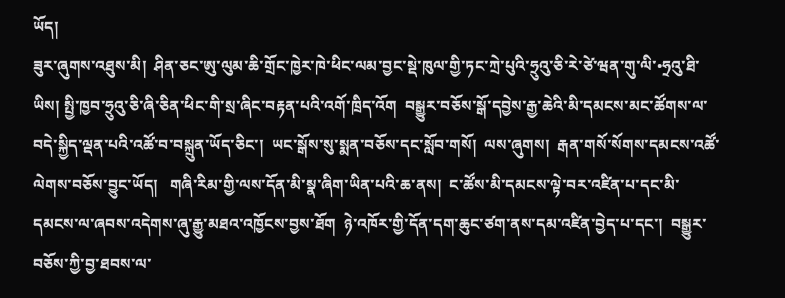ཡོད།
ཟུར་ཞུགས་འཐུས་མི།  ཤིན་ཅང་ཨུ་ལུམ་ཆི་གྲོང་ཁྱེར་ཁེ་ཕིང་ལམ་བྱང་སྡེ་ཁུལ་གྱི་ཏང་ཀྲེ་པུའི་ཧྲུའུ་ཅི་རེ་ཙེ་ཝན་གུ་ལི་•ཧྲའུ་ཐི་ཡིས། སྤྱི་ཁྱབ་ཧྲུའུ་ཅི་ཞི་ཅིན་ཕིང་གི་སྲ་ཞིང་བརྟན་པའི་འགོ་ཁྲིད་འོག  བསྒྱུར་བཅོས་སྒོ་དབྱེས་རྒྱ་ཆེའི་མི་དམངས་མང་ཚོགས་ལ་བདེ་སྐྱིད་ལྡན་པའི་འཚོ་བ་བསྐྲུན་ཡོད་ཅིང་།  ཡང་སྒོས་སུ་སྨན་བཅོས་དང་སློབ་གསོ།  ལས་ཞུགས།  རྒན་གསོ་སོགས་དམངས་འཚོ་ལེགས་བཅོས་བྱུང་ཡོད།   གཞི་རིམ་གྱི་ལས་དོན་མི་སྣ་ཞིག་ཡིན་པའི་ཆ་ནས།  ང་ཚོས་མི་དམངས་ལྟེ་བར་འཛིན་པ་དང་མི་དམངས་ལ་ཞབས་འདེགས་ཞུ་རྒྱུ་མཐའ་འཁྱོངས་བྱས་ཐོག  ཉེ་འཁོར་གྱི་དོན་དག་ཆུང་ཙག་ནས་དམ་འཛིན་བྱེད་པ་དང་།  བསྒྱུར་བཅོས་ཀྱི་བྱ་ཐབས་ལ་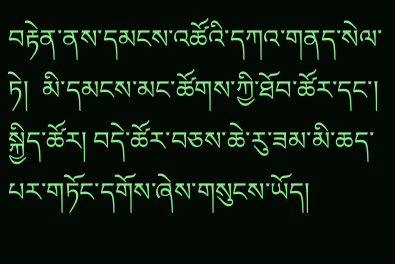བརྟེན་ནས་དམངས་འཚོའི་དཀའ་གནད་སེལ་ཏེ།  མི་དམངས་མང་ཚོགས་ཀྱི་ཐོབ་ཚོར་དང་། སྐྱིད་ཚོར། བདེ་ཚོར་བཅས་ཆེ་རུ་ཟམ་མི་ཆད་པར་གཏོང་དགོས་ཞེས་གསུངས་ཡོད།